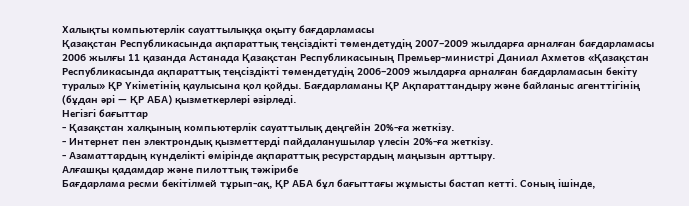Халықты компьютерлік сауаттылыққа оқыту бағдарламасы
Қазақстан Республикасында ақпараттық теңсіздікті төмендетудің 2007–2009 жылдарға арналған бағдарламасы
2006 жылғы 11 қазанда Астанада Қазақстан Республикасының Премьер-министрі Даниал Ахметов «Қазақстан Республикасында ақпараттық теңсіздікті төмендетудің 2006–2009 жылдарға арналған бағдарламасын бекіту туралы» ҚР Үкіметінің қаулысына қол қойды. Бағдарламаны ҚР Ақпараттандыру және байланыс агенттігінің (бұдан әрі — ҚР АБА) қызметкерлері әзірледі.
Негізгі бағыттар
- Қазақстан халқының компьютерлік сауаттылық деңгейін 20%-ға жеткізу.
- Интернет пен электрондық қызметтерді пайдаланушылар үлесін 20%-ға жеткізу.
- Азаматтардың күнделікті өмірінде ақпараттық ресурстардың маңызын арттыру.
Алғашқы қадамдар және пилоттық тәжірибе
Бағдарлама ресми бекітілмей тұрып-ақ, ҚР АБА бұл бағыттағы жұмысты бастап кетті. Соның ішінде,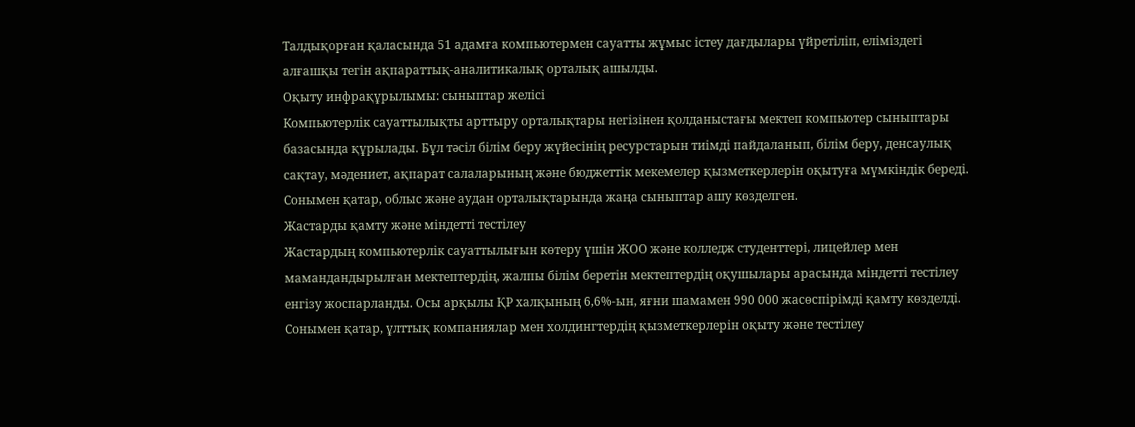Талдықорған қаласында 51 адамға компьютермен сауатты жұмыс істеу дағдылары үйретіліп, еліміздегі алғашқы тегін ақпараттық-аналитикалық орталық ашылды.
Оқыту инфрақұрылымы: сыныптар желісі
Компьютерлік сауаттылықты арттыру орталықтары негізінен қолданыстағы мектеп компьютер сыныптары базасында құрылады. Бұл тәсіл білім беру жүйесінің ресурстарын тиімді пайдаланып, білім беру, денсаулық сақтау, мәдениет, ақпарат салаларының және бюджеттік мекемелер қызметкерлерін оқытуға мүмкіндік береді. Сонымен қатар, облыс және аудан орталықтарында жаңа сыныптар ашу көзделген.
Жастарды қамту және міндетті тестілеу
Жастардың компьютерлік сауаттылығын көтеру үшін ЖОО және колледж студенттері, лицейлер мен мамандандырылған мектептердің, жалпы білім беретін мектептердің оқушылары арасында міндетті тестілеу енгізу жоспарланды. Осы арқылы ҚР халқының 6,6%-ын, яғни шамамен 990 000 жасөспірімді қамту көзделді.
Сонымен қатар, ұлттық компаниялар мен холдингтердің қызметкерлерін оқыту және тестілеу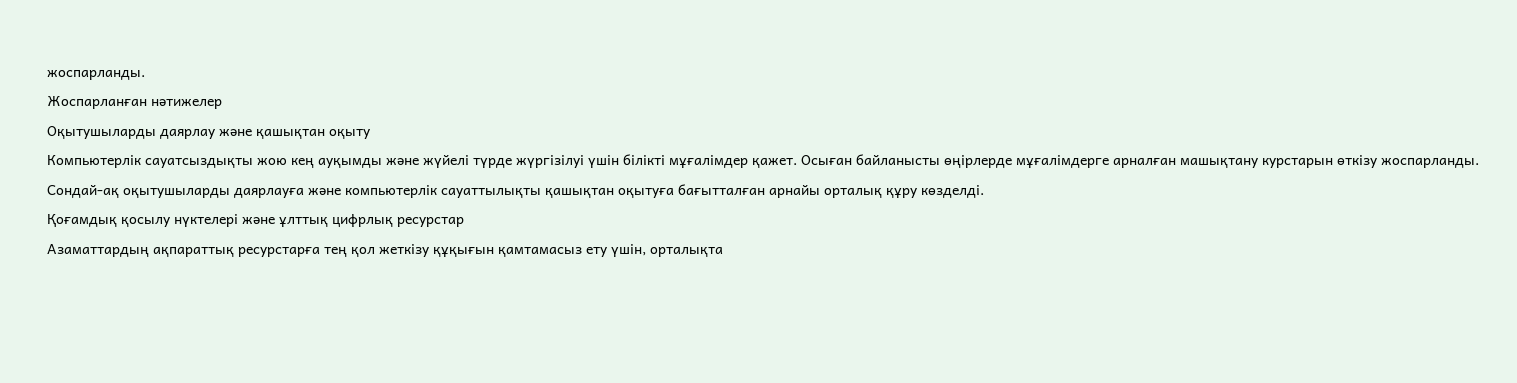жоспарланды.
Жоспарланған нәтижелер
Оқытушыларды даярлау және қашықтан оқыту
Компьютерлік сауатсыздықты жою кең ауқымды және жүйелі түрде жүргізілуі үшін білікті мұғалімдер қажет. Осыған байланысты өңірлерде мұғалімдерге арналған машықтану курстарын өткізу жоспарланды.
Сондай-ақ оқытушыларды даярлауға және компьютерлік сауаттылықты қашықтан оқытуға бағытталған арнайы орталық құру көзделді.
Қоғамдық қосылу нүктелері және ұлттық цифрлық ресурстар
Азаматтардың ақпараттық ресурстарға тең қол жеткізу құқығын қамтамасыз ету үшін, орталықта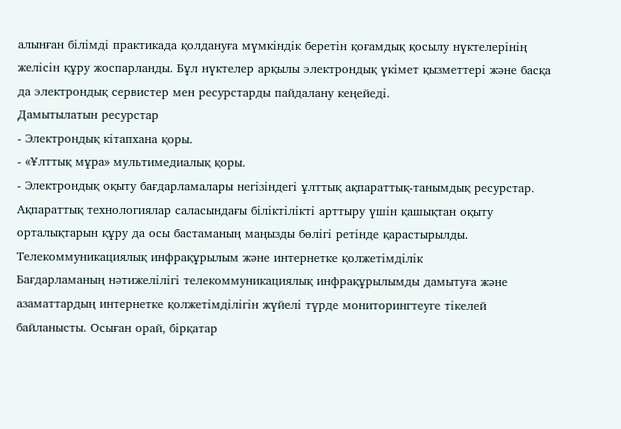алынған білімді практикада қолдануға мүмкіндік беретін қоғамдық қосылу нүктелерінің желісін құру жоспарланды. Бұл нүктелер арқылы электрондық үкімет қызметтері және басқа да электрондық сервистер мен ресурстарды пайдалану кеңейеді.
Дамытылатын ресурстар
- Электрондық кітапхана қоры.
- «Ұлттық мұра» мультимедиалық қоры.
- Электрондық оқыту бағдарламалары негізіндегі ұлттық ақпараттық-танымдық ресурстар.
Ақпараттық технологиялар саласындағы біліктілікті арттыру үшін қашықтан оқыту орталықтарын құру да осы бастаманың маңызды бөлігі ретінде қарастырылды.
Телекоммуникациялық инфрақұрылым және интернетке қолжетімділік
Бағдарламаның нәтижелілігі телекоммуникациялық инфрақұрылымды дамытуға және азаматтардың интернетке қолжетімділігін жүйелі түрде мониторингтеуге тікелей байланысты. Осыған орай, бірқатар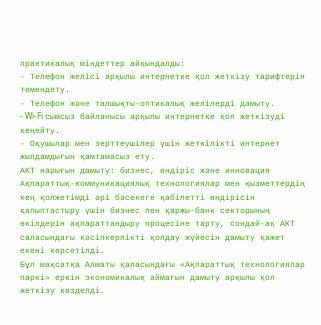практикалық міндеттер айқындалды:
- Телефон желісі арқылы интернетке қол жеткізу тарифтерін төмендету.
- Телефон және талшықты-оптикалық желілерді дамыту.
- Wi‑Fi сымсыз байланысы арқылы интернетке қол жеткізуді кеңейту.
- Оқушылар мен зерттеушілер үшін жеткілікті интернет жылдамдығын қамтамасыз ету.
АКТ нарығын дамыту: бизнес, өндіріс және инновация
Ақпараттық-коммуникациялық технологиялар мен қызметтердің кең қолжетімді әрі бәсекеге қабілетті өндірісін қалыптастыру үшін бизнес пен қаржы-банк секторының өкілдерін ақпараттандыру процесіне тарту, сондай-ақ АКТ саласындағы кәсіпкерлікті қолдау жүйесін дамыту қажет екені көрсетілді.
Бұл мақсатқа Алматы қаласындағы «Ақпараттық технологиялар паркі» еркін экономикалық аймағын дамыту арқылы қол жеткізу көзделді.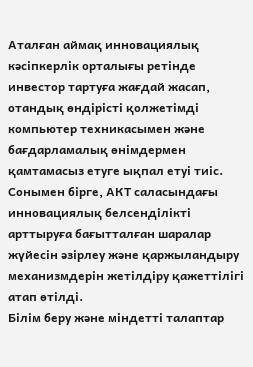Аталған аймақ инновациялық кәсіпкерлік орталығы ретінде инвестор тартуға жағдай жасап, отандық өндірісті қолжетімді компьютер техникасымен және бағдарламалық өнімдермен қамтамасыз етуге ықпал етуі тиіс.
Сонымен бірге, АКТ саласындағы инновациялық белсенділікті арттыруға бағытталған шаралар жүйесін әзірлеу және қаржыландыру механизмдерін жетілдіру қажеттілігі атап өтілді.
Білім беру және міндетті талаптар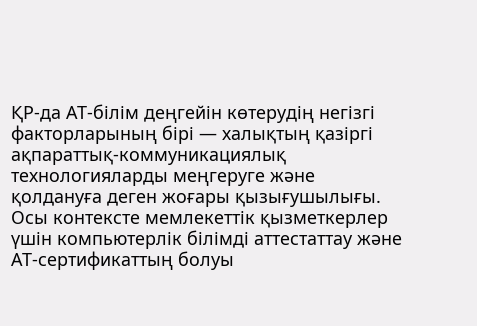ҚР-да АТ-білім деңгейін көтерудің негізгі факторларының бірі — халықтың қазіргі ақпараттық-коммуникациялық технологияларды меңгеруге және қолдануға деген жоғары қызығушылығы. Осы контексте мемлекеттік қызметкерлер үшін компьютерлік білімді аттестаттау және АТ-сертификаттың болуы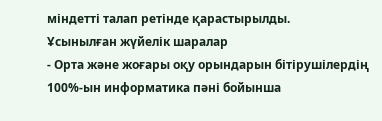міндетті талап ретінде қарастырылды.
Ұсынылған жүйелік шаралар
- Орта және жоғары оқу орындарын бітірушілердің 100%-ын информатика пәні бойынша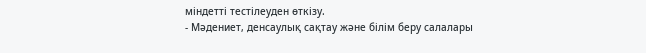міндетті тестілеуден өткізу.
- Мәдениет, денсаулық сақтау және білім беру салалары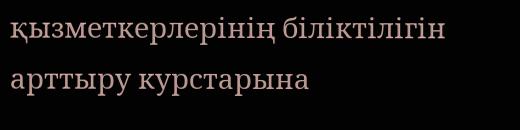қызметкерлерінің біліктілігін арттыру курстарына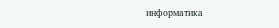информатика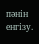пәнін енгізу.